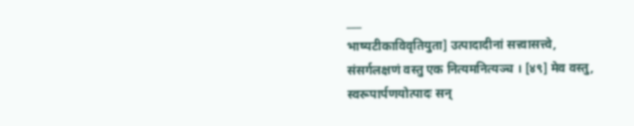___
भाष्यटीकाविवृतियुता] उत्पादादीनां सत्त्वासत्त्वे, संसर्गलक्षणं वस्तु एक नित्यमनित्यञ्च । [४९] मेव वस्तु, स्वरूपार्पणयोत्पादः सन्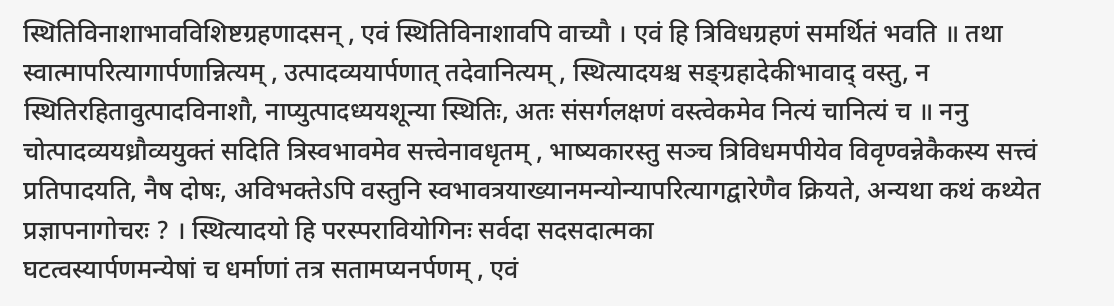स्थितिविनाशाभावविशिष्टग्रहणादसन् , एवं स्थितिविनाशावपि वाच्यौ । एवं हि त्रिविधग्रहणं समर्थितं भवति ॥ तथा स्वात्मापरित्यागार्पणान्नित्यम् , उत्पादव्ययार्पणात् तदेवानित्यम् , स्थित्यादयश्च सङ्ग्रहादेकीभावाद् वस्तु, न स्थितिरहितावुत्पादविनाशौ, नाप्युत्पादध्ययशून्या स्थितिः, अतः संसर्गलक्षणं वस्त्वेकमेव नित्यं चानित्यं च ॥ ननु चोत्पादव्ययध्रौव्ययुक्तं सदिति त्रिस्वभावमेव सत्त्वेनावधृतम् , भाष्यकारस्तु सञ्च त्रिविधमपीयेव विवृण्वन्नेकैकस्य सत्त्वं प्रतिपादयति, नैष दोषः, अविभक्तेऽपि वस्तुनि स्वभावत्रयाख्यानमन्योन्यापरित्यागद्वारेणैव क्रियते, अन्यथा कथं कथ्येत प्रज्ञापनागोचरः ? । स्थित्यादयो हि परस्परावियोगिनः सर्वदा सदसदात्मका
घटत्वस्यार्पणमन्येषां च धर्माणां तत्र सतामप्यनर्पणम् , एवं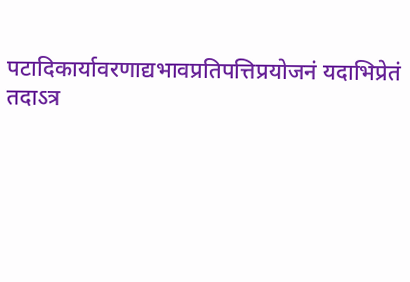पटादिकार्यावरणाद्यभावप्रतिपत्तिप्रयोजनं यदाभिप्रेतं तदाऽत्र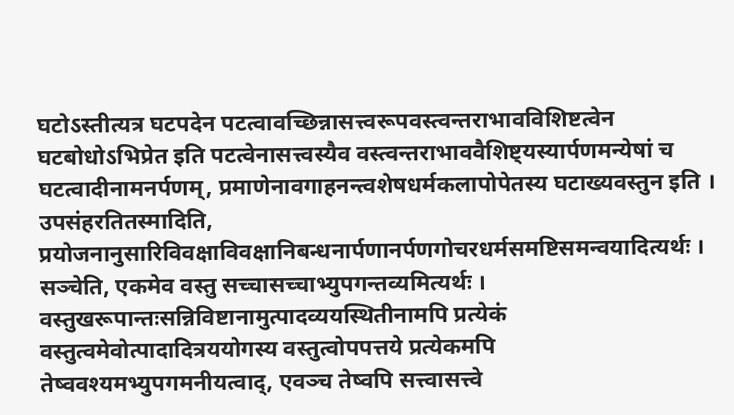घटोऽस्तीत्यत्र घटपदेन पटत्वावच्छिन्नासत्त्वरूपवस्त्वन्तराभावविशिष्टत्वेन घटबोधोऽभिप्रेत इति पटत्वेनासत्त्वस्यैव वस्त्वन्तराभाववैशिष्ट्यस्यार्पणमन्येषां च घटत्वादीनामनर्पणम्, प्रमाणेनावगाहनन्त्वशेषधर्मकलापोपेतस्य घटाख्यवस्तुन इति । उपसंहरतितस्मादिति, प्रयोजनानुसारिविवक्षाविवक्षानिबन्धनार्पणानर्पणगोचरधर्मसमष्टिसमन्वयादित्यर्थः । सञ्चेति, एकमेव वस्तु सच्चासच्चाभ्युपगन्तव्यमित्यर्थः । वस्तुखरूपान्तःसन्निविष्टानामुत्पादव्ययस्थितीनामपि प्रत्येकं वस्तुत्वमेवोत्पादादित्रययोगस्य वस्तुत्वोपपत्तये प्रत्येकमपि तेष्ववश्यमभ्युपगमनीयत्वाद्, एवञ्च तेष्वपि सत्त्वासत्त्वे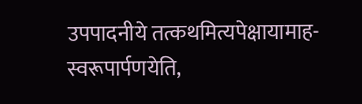उपपादनीये तत्कथमित्यपेक्षायामाह-स्वरूपार्पणयेति,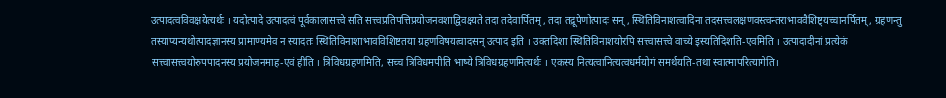उत्पादत्वविवक्षयेत्यर्थः । यदोत्पादे उत्पादत्वं पूर्वकालासत्त्वे सति सत्त्वप्रतिपत्तिप्रयोजनवशाद्विवक्ष्यते तदा तदेवार्पितम् , तदा तद्रूपेणोत्पादः सन् , स्थितिविनाशत्वादिना तदसत्त्वलक्षणवस्त्वन्तराभाववैशिष्ट्यच्चानर्पितम् , ग्रहणन्तु तस्याप्यन्यथोत्पादज्ञानस्य प्रामाण्यमेव न स्यादतः स्थितिविनाशाभावविशिष्टतया ग्रहणविषयत्वादसन् उत्पाद इति । उक्तदिशा स्थितिविनाशयोरपि सत्त्वासत्त्वे वाच्ये इस्यतिदिशति-एवमिति । उत्पादादीनां प्रत्येकं सत्त्वासत्त्वयोरुपपादनस्य प्रयोजनमाह-एवं हीति । त्रिविधग्रहणमिति, सच्च त्रिविधमपीति भाष्ये त्रिविधग्रहणमित्यर्थः । एकस्य नित्यत्वानित्यत्वधर्मयोगं समर्थयति-तथा स्वात्मापरित्यागेति।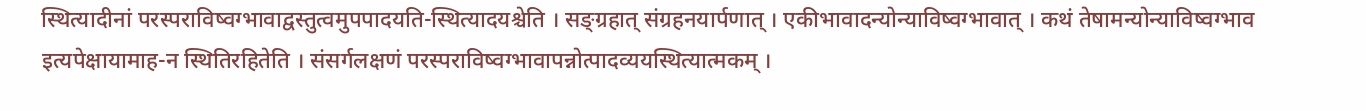स्थित्यादीनां परस्पराविष्वग्भावाद्वस्तुत्वमुपपादयति-स्थित्यादयश्चेति । सङ्ग्रहात् संग्रहनयार्पणात् । एकीभावादन्योन्याविष्वग्भावात् । कथं तेषामन्योन्याविष्वग्भाव इत्यपेक्षायामाह-न स्थितिरहितेति । संसर्गलक्षणं परस्पराविष्वग्भावापन्नोत्पादव्ययस्थित्यात्मकम् ।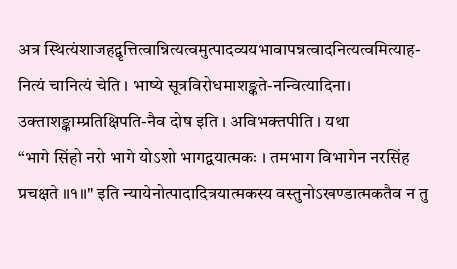अत्र स्थित्यंशाजहद्वृत्तित्वान्नित्यत्वमुत्पादव्ययभावापन्नत्वादनित्यत्वमित्याह-नित्यं चानित्यं चेति । भाष्ये सूत्रविरोधमाशङ्कते-नन्वित्यादिना। उक्ताशङ्काम्प्रतिक्षिपति-नैव दोष इति । अविभक्तपीति । यथा
“भागे सिंहो नरो भागे योऽशो भागद्वयात्मकः । तमभाग विभागेन नरसिंह प्रचक्षते ॥१॥" इति न्यायेनोत्पादादित्रयात्मकस्य वस्तुनोऽखण्डात्मकतैव न तु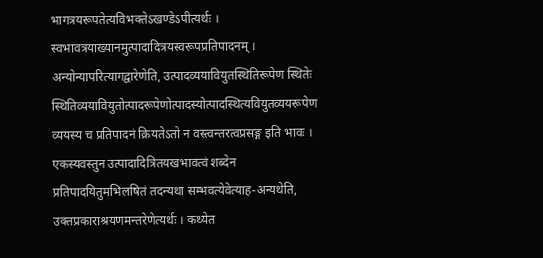भागत्रयरूपतेत्यविभक्तेऽखण्डेऽपीत्यर्थः । स्वभावत्रयाख्यानमुत्पादादित्रयस्वरूपप्रतिपादनम् । अन्योन्यापरित्यागद्वारेणेति, उत्पादव्ययावियुतस्थितिरूपेण स्थितेः स्थितिव्ययावियुतोत्पादरूपेणोत्पादस्योत्पादस्थित्यवियुतव्ययरूपेण व्ययस्य च प्रतिपादनं क्रियतेऽतो न वस्त्वन्तरत्वप्रसङ्ग इति भावः । एकस्यवस्तुन उत्पादादित्रितयखभावत्वं शब्देन प्रतिपादयितुमभिलषितं तदन्यथा सम्भवत्येवेत्याह-अन्यथेति, उक्तप्रकाराश्रयणमन्तरेणेत्यर्थः । कथ्येत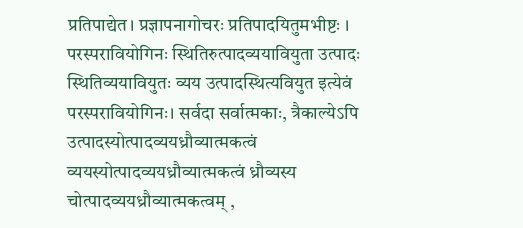प्रतिपाद्येत। प्रज्ञापनागोचरः प्रतिपादयितुमभीष्टः । परस्परावियोगिनः स्थितिरुत्पादव्ययावियुता उत्पादः स्थितिव्ययावियुतः व्यय उत्पादस्थित्यवियुत इत्येवं परस्परावियोगिनः। सर्वदा सर्वात्मकाः, त्रैकाल्येऽपि उत्पादस्योत्पादव्ययध्रौव्यात्मकत्वं व्ययस्योत्पादव्ययध्रौव्यात्मकत्वं ध्रौव्यस्य चोत्पादव्ययध्रौव्यात्मकत्वम् ,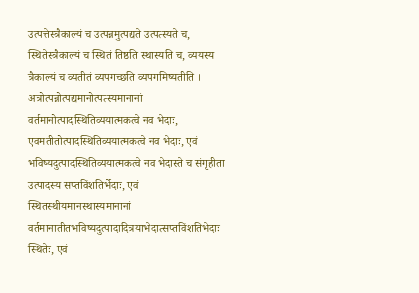उत्पत्तेस्त्रैकाल्यं च उत्पन्नमुत्पद्यते उत्पत्स्यते च, स्थितेस्त्रैकाल्यं च स्थितं तिष्ठति स्थास्यति च, व्ययस्य त्रैकाल्यं च व्यतीतं व्यपगच्छति व्यपगमिष्यतीति । अत्रोत्पन्नोत्पद्यमानोत्पत्स्यमानानां वर्तमानोत्पादस्थितिव्ययात्मकत्वे नव भेदाः, एवमतीतोत्पादस्थितिव्ययात्मकत्वे नव भेदाः, एवं भविष्यदुत्पादस्थितिव्ययात्मकत्वे नव भेदास्ते च संगृहीता उत्पादस्य सप्तविंशतिर्भेदाः, एवं स्थितस्थीयमानस्थास्यमानानां वर्तमानातीतभविष्यदुत्पादादित्रयाभेदात्सप्तविंशतिभेदाः स्थितेः, एवं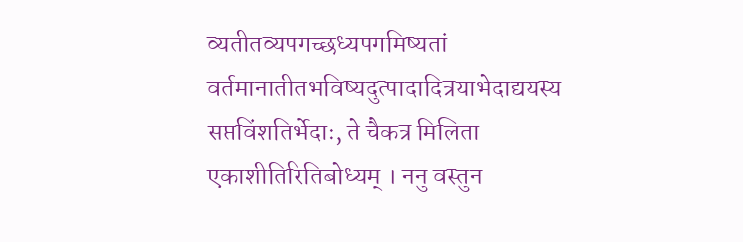व्यतीतव्यपगच्छध्यपगमिष्यतां वर्तमानातीतभविष्यदुत्पादादित्रयाभेदाद्ययस्य सप्तविंशतिर्भेदाः, ते चैकत्र मिलिता एकाशीतिरितिबोध्यम् । ननु वस्तुन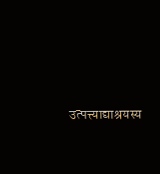उत्पत्त्याद्याश्रयस्य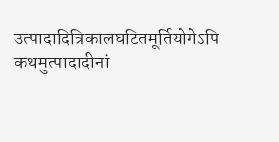उत्पादादित्रिकालघटितमूर्तियोगेऽपि कथमुत्पादादीनां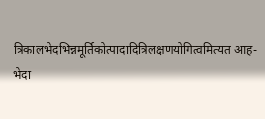त्रिकालभेदभिन्नमूर्तिकोत्पादादित्रिलक्षणयोगित्वमित्यत आह-भेदा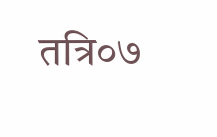तत्रि०७